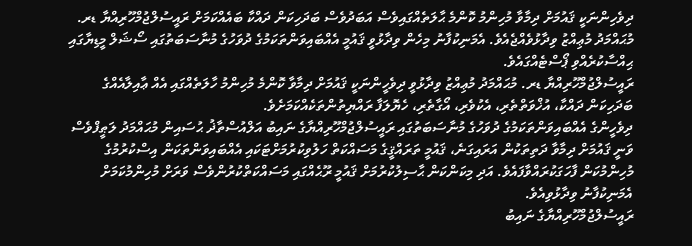ދިވެހިންނަކީ ޤައުމަށް ދިމާވާ މުހިންމު ކޮންމެ ޙާލަތެއްގައިވެސް އަބަދުވެސް ބަދަހިކަން ދައްކާ ބައެއްކަމަށް ރައީސުލްޖުމްހޫރިއްޔާ ޑރ. މުޙައްމަދު މުޢިއްޒު ވިދާޅުވެއްޖެއެވެ. އެމަނިކުފާނު މިހެން ވިދާޅުވީ ޤައުމީ އެއްބައިވަންތަކަމުގެ ދުވަހުގެ މުނާސަބަތުގައި ސޯޝަލް މީޑިޔާގައި ޙިއްސާކުރެއްވި ޕޯސްޓެއްގައެވެ.
ރައީސުލްޖުމްހޫރިއްޔާ ޑރ. މުޙައްމަދު މުޢިއްޒު ވިދާޅުވީ ދިވެހީންނަކީ ޤައުމަށް ދިމާވާ ކޮންމެ މުހިންމު ހާލަތެއްގައި އެއް ޢާއިލާއެއްގެ ބަދަހިކަން ދައްކާ، އުޚްވަތްތެރި، އެކުވެރި، އޯގާތެރި، ހެޔޮލަފާ ރައްޔިތުންތަކެއްކަމަށެވެ.
ދިވެހީންގެ އެއްބައިވަންތަކަމުގެ ދުވަހުގެ މުނާސަބަތުގައި ރައީސުލްޖުމްހޫރިއްޔާގެ ނައިބު އަލްއުސްތާޛު ޙުސައިން މުޙައްމަދު ލަޠީފްވެސް ވަނީ ޤައުމަށް ދިމާވާ ދަތިތަކުން އަރައިގަނެ، ޤައުމީ ތަރައްޤީގެ މަސައްކަތް ހަލުވިކުރުމަށްޓަކައި އެއްބައިވަންތަކަން އިސްކުރުމުގެ މުހިންމުކަން ފާހަގަކުރައްވާފައެވެ. އަދި މިކަންކަން ޙާސިލުކުރުމަށް ޤައުމީ ރޫޙެއްގައި މަސައްކަތްކުރުންވެސް ވަރަށް މުހިންމުކަމަށް އެމަނިކުފާނު ވިދާޅުވިއެވެ.
ރައީސުލްޖުމްހޫރިއްޔާގެ ނައިބު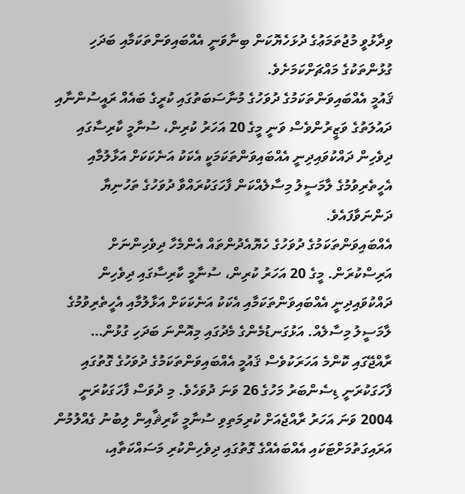ވިދާޅުވީ މުޖުތަމަޢުގެ ދުޅަހެޔޮކަން ބިނާވަނީ އެއްބައިވަންތަކަމާއި ބަދަހި ގުޅުންތަކުގެ މައްޗަށްކަމަށެވެ.
ޤައުމީ އެއްބައިވަންތަކަމުގެ ދުވަހުގެ މުނާސަބަތުގައި ކުރީގެ ބައެއް ރައީސުންނާއި ދައުލަތުގެ ވަޒީރުންވެސް ވަނީ މީގެ 20 އަހަރު ކުރިން، ސުނާމީ ކާރިސާގައި ދިވެހިން ދައްކުވައިދިނީ އެއްބައިވަންތަކަމަކީ އެކަކު އަނެކަކަށް އަޅާލުމާއި އެހީތެރިވުމުގެ ލާމަސީލު މިސާލެއްކަން ފާހަގަކުރައްވާ ދުވަހުގެ ތަހުނިޔާ ދަންނަވާފައެވެ.
އެއްބައިވަންތަކަމުގެ ދުވަހުގެ ހެޔޮއެދުންތައް އެންމެހާ ދިވެހިންނަށް އަރިސްކުރަން. މީގެ 20 އަހަރު ކުރިން، ސުނާމީ ކާރިސާގައި ދިވެހިން ދައްކުވައިދިނީ އެއްބައިވަންތަކަމާއި އެކަކު އަނެކަކަށް އަޅާލުމާއި އެހީތެރިވުމުގެ ލާމަސީލު މިސާލެއް. އަޅުގަނޑުމެންގެ މެދުގައި މިއޮންނަ ބަދަހި ގުޅުން…
ރާއްޖޭގައި ކޮންމެ އަހަރަކުވެސް ޤައުމީ އެއްބައިވަންތަކަމުގެ ދުވަހުގެ ގޮތުގައި ފާހަގަކުރަނީ ޑިސެންބަރު މަހުގެ 26 ވަނަ ދުވަހެވެ. މި ދުވަސް ފާހަގަކުރަނީ 2004 ވަނަ އަހަރު ރާއްޖެއަށް ކުރިމަތިވި ސުނާމީ ކާރިޘާއިން ލިބުނު ގެއްލުމުން އަރައިގަތުމަށްޓަކައި އެއްބައެއްގެ ގޮތުގައި ދިވެހިންކުރި މަސައްކަތާއި،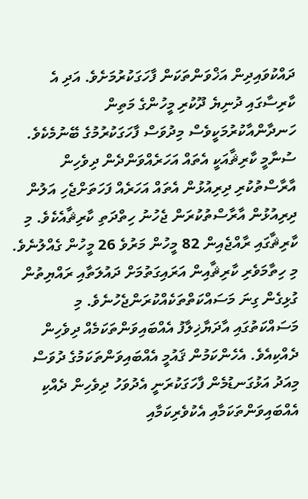ދައްކުވައިދިން އަޚްވަންތަކަން ފާހަގަކުރުމަށެވެ. އަދި އެ ކާރިސާގައި ދުނިޔެ ދޫކުރި މީހުންގެ މަތިން ހަނދާންއާކުރުމަކީވެސް މިދުވަސް ފާހަގަކުރުމުގެ ބޭނުމެކެވެ.
ސުނާމީ ކާރިޘާއަކީ އެތައް އަހަރެއްވަންދެން ދިވެހިން އާރާސްތުކުރި ދިރިއުޅުން އެތައް އަހަރެއް ފަހަތަށްޖެހި އަލުން ދިރިއުޅުން އާރާސްތުކުރަން ޖެހުނު ހިތްދަތި ކާރިޘާއެކެވެ. މި ކާރިޘާގައި ރާއްޖެއިން 82 މީހުން މަރުވެ 26 މީހުން ގެއްލުނެވެ.
މި ހިތާމަވެރި ކާރިޘާއިން އަރައިގަތުމަށް ދައުލަތާއި ރައްޔިތުން ގުޅިގެން ގިނަ މަސައްކަތްތަކެއްކުރަންޖެހުނެވެ. މި މަސައްކަތުގައި އާދަޔާޚިލާފު އެއްބައިވަންތަކަމެއް ދިވެހިން ދެއްކިއެވެ. އެހެންކަމުން ޤައުމީ އެއްބައިވަންތަކަމުގެ ދުވަސް މިއަދު އަޅުގަނޑުމެން ފާހަގަކުރަނީ އެދުވަހު ދިވެހިން ދެއްކި އެއްބައިވަންތަކަމާއި އެކުވެރިކަމާއި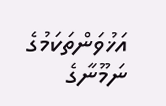އަޚުވަންތަކަމުގެ ނަމޫނާގެ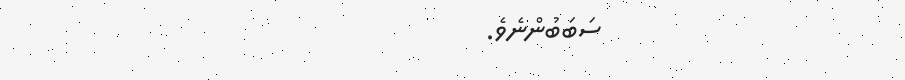ސަބަބުންނެވެ.